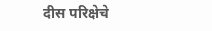दीस परिक्षेचे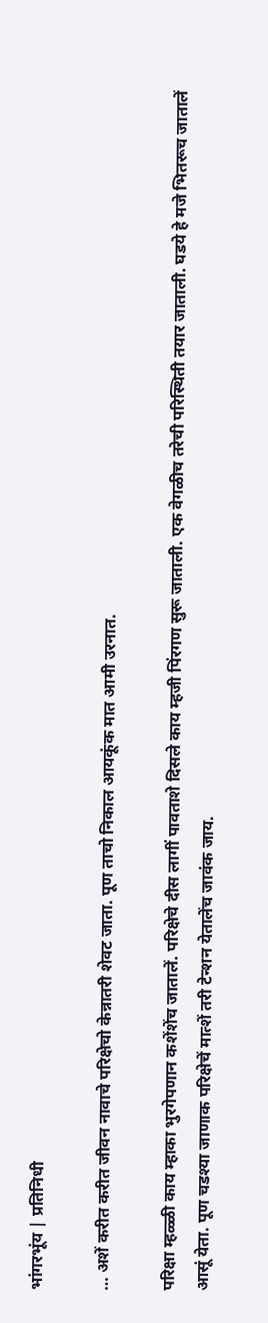भांगरभूंय | प्रतिनिधी

… अशें करीत करीत जीवन नावाचे परिक्षेचो केन्नातरी शेवट जाता. पूण ताचो निकाल आयकूंक मात आमी उरनात.

परिक्षा म्हळ्ळी काय म्हाका भुरगेपणान कशेंशेंच जातालें. परिक्षेचे दीस लागीं पावताशे दिसले काय म्हजी पिंरगण सुरू जाताली. एक वेगळीच तरेची परिस्थिती तयार जाताली. घडये हे मजे भितरूच जातालें आसूं येता. पूण चडश्या जाणाक परिक्षेचें मात्शें तरी टेन्शन येतालेंच जावंक जाय.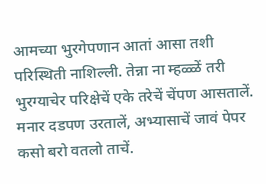आमच्या भुरगेपणान आतां आसा तशी परिस्थिती नाशिल्ली. तेन्ना ना म्हळ्ळें तरी भुरग्याचेर परिक्षेचें एके तरेचें चेंपण आसतालें. मनार दडपण उरतालें, अभ्यासाचें जावं पेपर कसो बरो वतलो ताचें.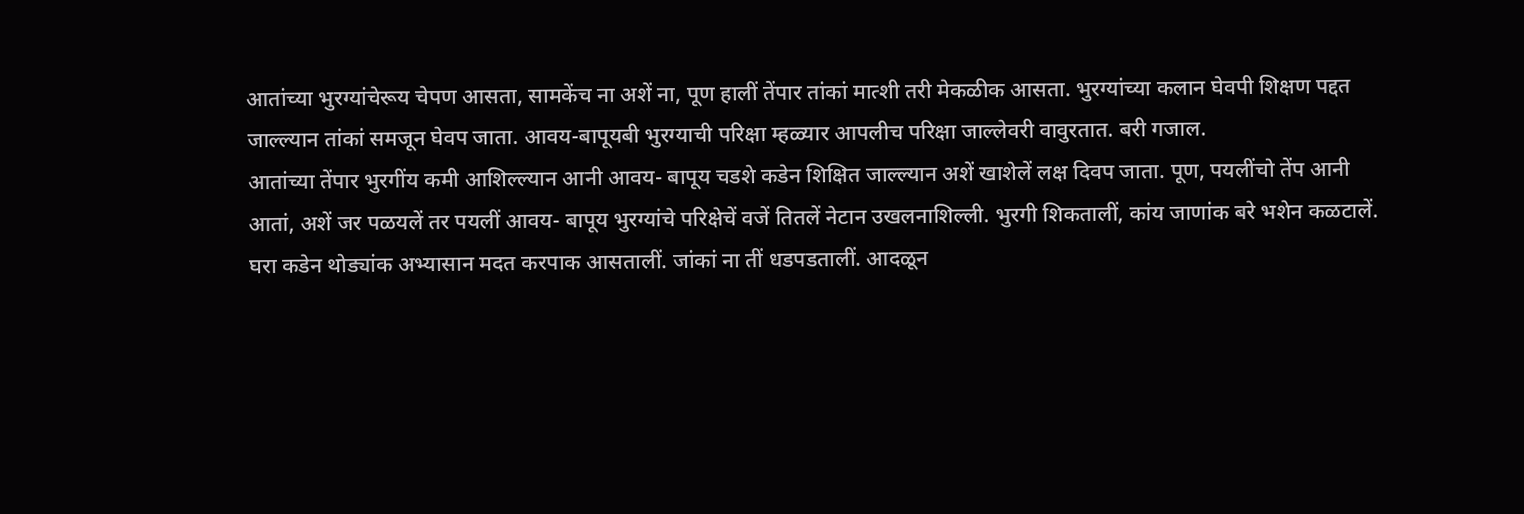आतांच्या भुरग्यांचेरूय चेपण आसता, सामकेंच ना अशें ना, पूण हालीं तेंपार तांकां मात्शी तरी मेकळीक आसता. भुरग्यांच्या कलान घेवपी शिक्षण पद्दत जाल्ल्यान तांकां समजून घेवप जाता. आवय-बापूयबी भुरग्याची परिक्षा म्हळ्यार आपलीच परिक्षा जाल्लेवरी वावुरतात. बरी गजाल.
आतांच्या तेंपार भुरगींय कमी आशिल्ल्यान आनी आवय- बापूय चडशे कडेन शिक्षित जाल्ल्यान अशें खाशेलें लक्ष दिवप जाता. पूण, पयलींचो तेंप आनी आतां, अशें जर पळयलें तर पयलीं आवय- बापूय भुरग्यांचे परिक्षेचें वजें तितलें नेटान उखलनाशिल्ली. भुरगी शिकतालीं, कांय जाणांक बरे भशेन कळटालें. घरा कडेन थोड्यांक अभ्यासान मदत करपाक आसतालीं. जांकां ना तीं धडपडतालीं. आदळून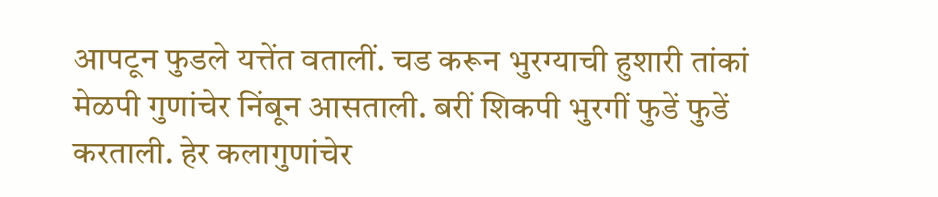आपटून फुडले यत्तेंत वतालीं. चड करून भुरग्याची हुशारी तांकां मेळपी गुणांचेर निंबून आसताली. बरीं शिकपी भुरगीं फुडें फुडें करताली. हेर कलागुणांचेर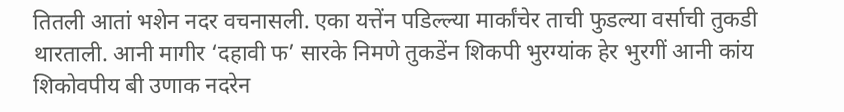तितली आतां भशेन नदर वचनासली. एका यत्तेंन पडिल्ल्या मार्कांचेर ताची फुडल्या वर्साची तुकडी थारताली. आनी मागीर ‘दहावी फ’ सारके निमणे तुकडेंन शिकपी भुरग्यांक हेर भुरगीं आनी कांय शिकोवपीय बी उणाक नदरेन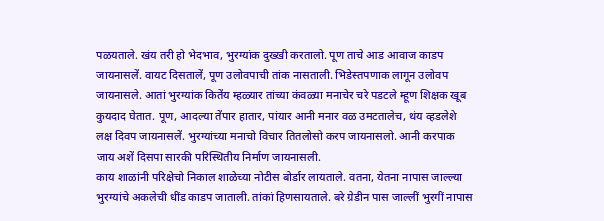पळयताले. खंय तरी हो भेदभाव, भुरग्यांक दुख्खी करतालो. पूण ताचे आड आवाज काडप जायनासलें. वायट दिसतालें, पूण उलोवपाची तांक नासताली. भिडेस्तपणाक लागून उलोवप जायनासले. आतां भुरग्यांक कितेंय म्हळ्यार तांच्या कंवळ्या मनाचेर चरे पडटले म्हूण शिक्षक खूब कुयदाद घेतात. पूण, आदल्या तेंपार हातार, पांयार आनी मनार वळ उमटतालेच, थंय व्हडलेशे लक्ष दिवप जायनासलें. भुरग्यांच्या मनाचो विचार तितलोसो करप जायनासलो. आनी करपाक जाय अशें दिसपा सारकी परिस्थितीय निर्माण जायनासली.
काय शाळांनी परिक्षेचो निकाल शाळेच्या नोटीस बोर्डार लायताले. वतना, येतना नापास जाल्ल्या भुरग्यांचे अकलेची धींड काडप जाताली. तांकां हिणसायताले. बरे ग्रेडीन पास जाल्लीं भुरगीं नापास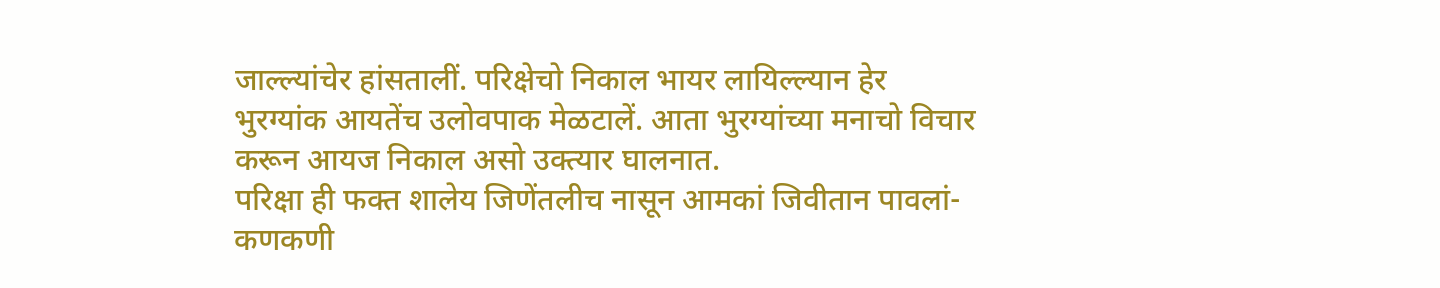जाल्ल्यांचेर हांसतालीं. परिक्षेचो निकाल भायर लायिल्ल्यान हेर भुरग्यांक आयतेंच उलोवपाक मेळटालें. आता भुरग्यांच्या मनाचो विचार करून आयज निकाल असो उक्त्यार घालनात.
परिक्षा ही फक्त शालेय जिणेंतलीच नासून आमकां जिवीतान पावलां- कणकणी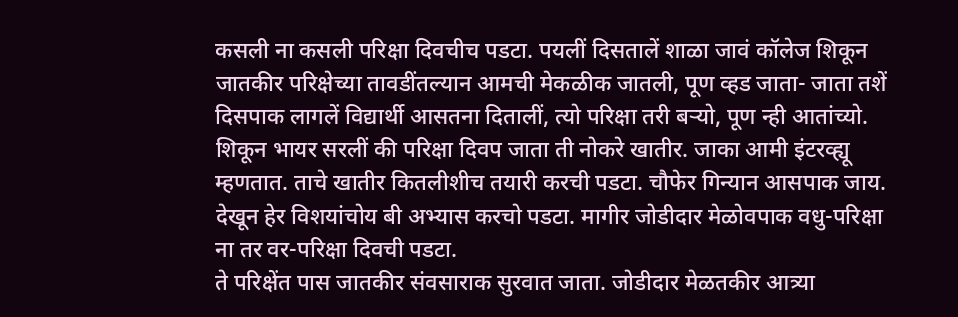कसली ना कसली परिक्षा दिवचीच पडटा. पयलीं दिसतालें शाळा जावं कॉलेज शिकून जातकीर परिक्षेच्या तावडींतल्यान आमची मेकळीक जातली, पूण व्हड जाता- जाता तशें दिसपाक लागलें विद्यार्थी आसतना दितालीं, त्यो परिक्षा तरी बर्‍यो, पूण न्ही आतांच्यो.
शिकून भायर सरलीं की परिक्षा दिवप जाता ती नोकरे खातीर. जाका आमी इंटरव्ह्यू म्हणतात. ताचे खातीर कितलीशीच तयारी करची पडटा. चौफेर गिन्यान आसपाक जाय. देखून हेर विशयांचोय बी अभ्यास करचो पडटा. मागीर जोडीदार मेळोवपाक वधु-परिक्षा ना तर वर-परिक्षा दिवची पडटा.
ते परिक्षेंत पास जातकीर संवसाराक सुरवात जाता. जोडीदार मेळतकीर आत्र्या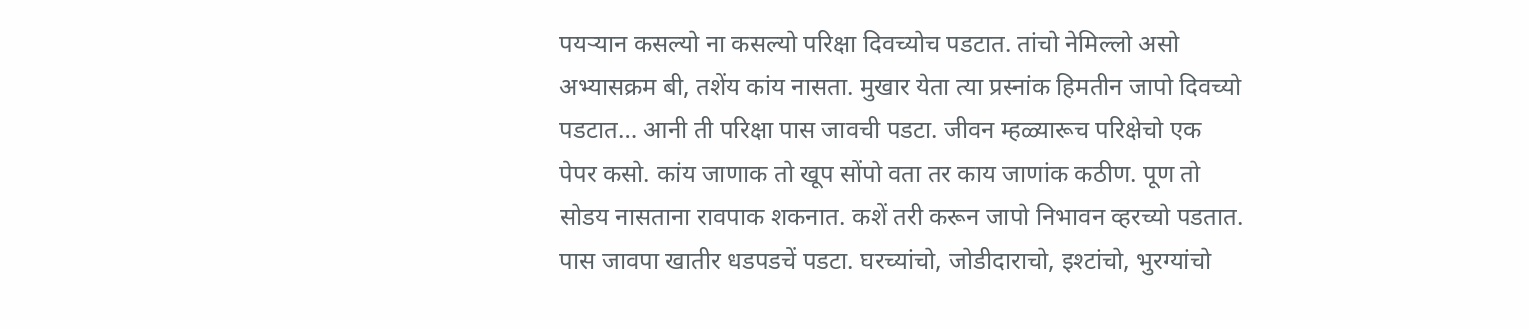पयऱ्यान कसल्यो ना कसल्यो परिक्षा दिवच्योच पडटात. तांचो नेमिल्लो असो अभ्यासक्रम बी, तशेंय कांय नासता. मुखार येता त्या प्रस्नांक हिमतीन जापो दिवच्यो पडटात… आनी ती परिक्षा पास जावची पडटा. जीवन म्हळ्यारूच परिक्षेचो एक पेपर कसो. कांय जाणाक तो खूप सोंपो वता तर काय जाणांक कठीण. पूण तो सोडय नासताना रावपाक शकनात. कशें तरी करून जापो निभावन व्हरच्यो पडतात. पास जावपा खातीर धडपडचें पडटा. घरच्यांचो, जोडीदाराचो, इश्टांचो, भुरग्यांचो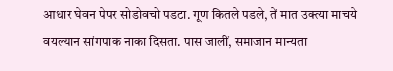आधार घेवन पेपर सोडोवचो पडटा. गूण कितले पडले, तें मात उक्त्या माचये वयल्यान सांगपाक नाका दिसता. पास जालीं, समाजान मान्यता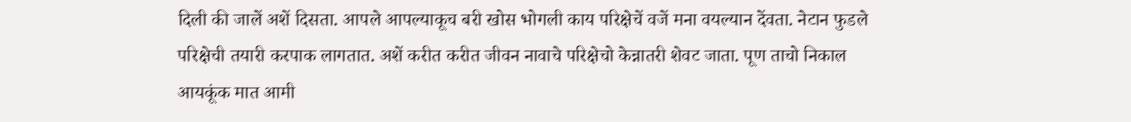दिली की जालें अशें दिसता. आपले आपल्याकूच बरी खोस भोगली काय परिक्षेचें वजें मना वयल्यान देंवता. नेटान फुडले परिक्षेची तयारी करपाक लागतात. अशें करीत करीत जीवन नावाचे परिक्षेचो केन्नातरी शेवट जाता. पूण ताचो निकाल आयकूंक मात आमी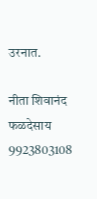उरनात.

नीता शिवानंद फळदेसाय
9923803108